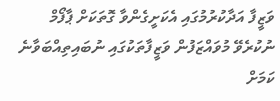ވަޒީފާ އަދާކުރުމުގައި އެކަށީގެންވާ ގޮތަކަށް ޕާފޯމް ނުކުރެވޭ މުވައްޒަފުން ވަޒީފާތަކުގައި ނުބައިތިއްބަވާނެ ކަމަށް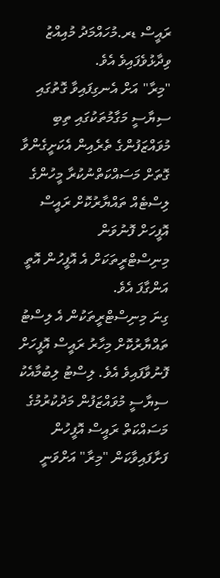ރައީސް ޑރ.މުހައްމަދު މުއިއްޒު ވިދާޅުވެފައިވެ އެވެ.
"މިރާ" އަށް އެނގިފައިވާ ގޮތުގައި ސިޔާސީ މަގާމުތަކުގައި ތިބި މުވައްޒަފުންގެ ތެރެއިން އެކަށީގެންވާ ގޮތަށް މަސައްކަތްނުކުރާ މީހުންގެ ލިސްޓެއް ތައްޔާރުކޮށް ރައީސް އޮފީހަށް ފޮނުވަން މިނިސްޓްރީތަކަށް އެ އޮފީހުން އޮތީ އަންގާފަ އެވެ.
ގިނަ މިނިސްޓްރީތަކުން އެ ލިސްޓު ތައްޔާރުކޮށް މިހާރު ރައީސް އޮފީހަށް ފޮނުވާފައިވެ އެވެ. ލިސްޓު ލިބުމާއެކު ސިޔާސީ މުވައްޒަފުން މަދުކުރުމުގެ މަސައްކަތް ރައީސް އޮފީހުން ފަށާފައިވާކަން "މިރާ" އަށްވަނީ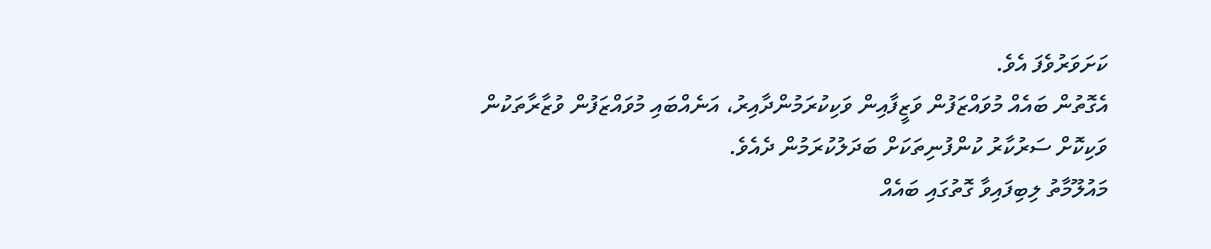ކަށަވަރުވެފަ އެވެ.
އެގޮތުން ބައެއް މުވައްޒަފުން ވަޒީފާއިން ވަކިކުރަމުންދާއިރު، އަނެއްބައި މުވައްޒަފުން ވުޒާރާތަކުން ވަކިކޮށް ސަރުކާރު ކުންފުނިތަކަށް ބަދަލުކުރަމުން ދެއެވެ.
މައުލޫމާތު ލިބިފައިވާ ގޮތުގައި ބައެއް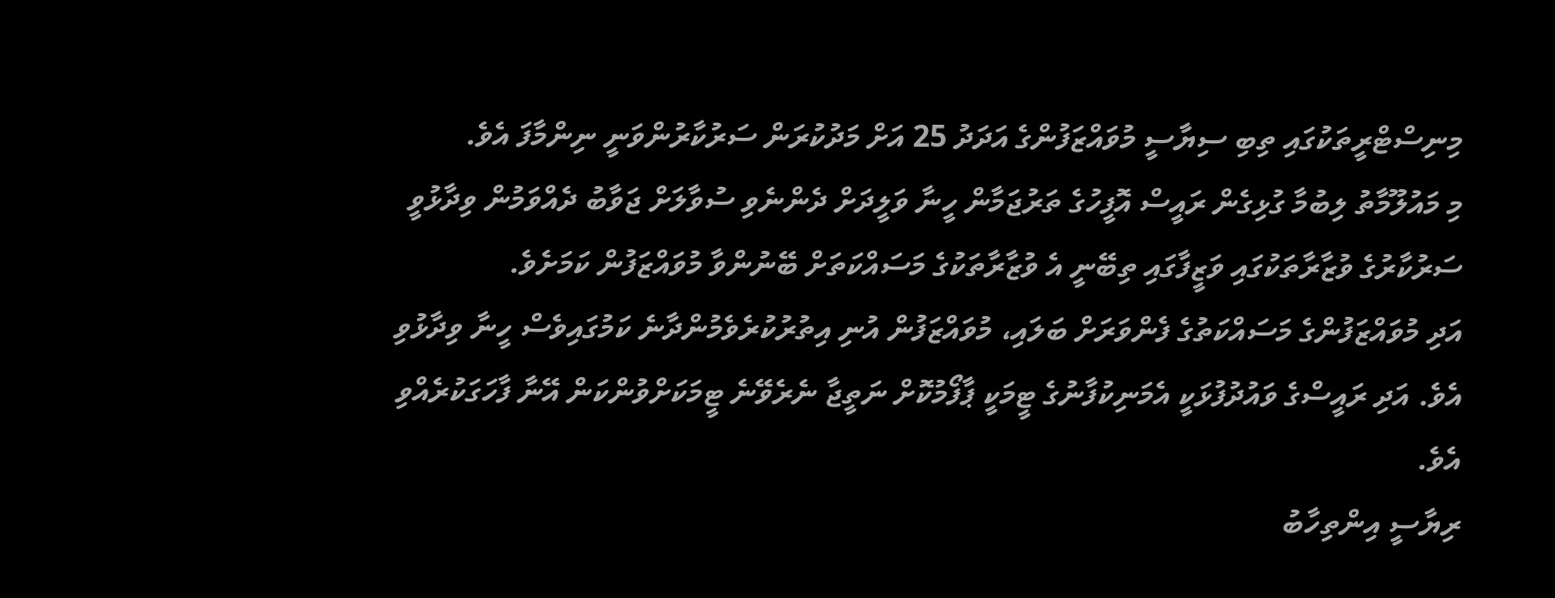މިނިސްޓްރީތަކުގައި ތިބި ސިޔާސީ މުވައްޒަފުންގެ އަދަދު 25 އަށް މަދުކުރަން ސަރުކާރުންވަނީ ނިންމާފަ އެވެ.
މި މައުލޫމާތު ލިބުމާ ގުޅިގެން ރައީސް އޮފީހުގެ ތަރުޖަމާން ހީނާ ވަލީދަށް ދެންނެވި ސުވާލަށް ޖަވާބު ދެއްވަމުން ވިދާޅުވީ ސަރުކާރުގެ ވުޒާރާތަކުގައި ވަޒީފާގައި ތިބޭނީ އެ ވުޒާރާތަކުގެ މަސައްކަތަށް ބޭނުންވާ މުވައްޒަފުން ކަމަށެވެ.
އަދި މުވައްޒަފުންގެ މަސައްކަތުގެ ފެންވަރަށް ބަލައި، މުވައްޒަފުން އުނި އިތުރުކުރެވެމުންދާނެ ކަމުގައިވެސް ހީނާ ވިދާޅުވި އެވެ. އަދި ރައީސްގެ ވައުދުފުޅަކީ އެމަނިކުފާނުގެ ޓީމަކީ ޕާފޯމުކޮށް ނަތީޖާ ނެރެވޭނެ ޓީމަކަށްވުންކަން އޭނާ ފާހަގަކުރެއްވި އެވެ.
ރިޔާސީ އިންތިހާބު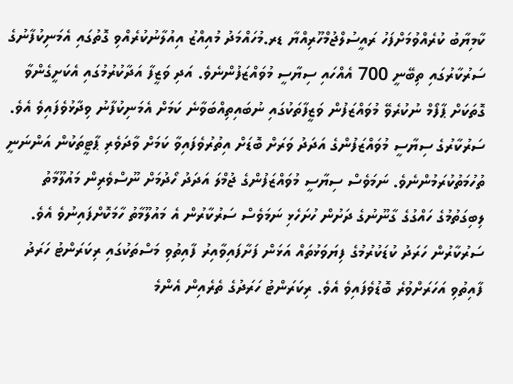ކާމިޔާބު ކުރެއްވުމަށްފަހު ރައީސުލްޖުމްހޫރިއްޔާ ޑރ.މުހައްމަދު މުއިއްޒު އިއުލާނުކުރެއްވި ގޮތުގައި އެމަނިކުފާނުގެ ސަރުކާރުގައި ތިބޭނީ 700 އެއްހައި ސިޔާސީ މުވައްޒަފުންނެވެ. އަދި ވަޒީފާ އަދާކުރުމުގައި އެކަށީގެންވާ ގޮތަކަށް ޕާފޯމް ނުކުރެވޭ މުވައްޒަފުން ވަޒީފާތަކުގައި ނުބައިތިއްބަވާނެ ކަމަށް އެމަނިކުފާނު ވިދާޅުވެފައިވެ އެވެ.
ސަރުކާރުގެ ސިޔާސީ މުވައްޒަފުންގެ އަދަދު ވަރަށް ބޮޑަށް އިތުރުވެފައިވާ ކަމަށް ވާދަވެރި ޕާޓީތަކުން އަންނަނީ ތުހުމަތުކުރަމުންނެވެ. ނަމަވެސް ސިޔާސީ މުވައްޒަފުންގެ ޖުމްލަ އަދަދު ހޯދުމަށް ނޫސްވެރިން މައުލޫމާތު ލިބިގަތުމުގެ ހައްގުގެ ގާނޫނުގެ ދަށުން ހުށަހެޅި ނަމަވެސް ސަރުކާރުން އެ މައުލޫމާތު ހާމަކޮށްފައިނުވެ އެވެ.
ސަރުކާރުން ހަރަދު ކުޑަކުރުމުގެ ފިޔަވަޅުތައް އަޅަން ފަށާފައިވާއިރު ފާއިތުވި މަސްތަކުގައި ރިކަރަންޓު ހަރަދު ފާއިތުވި އަހަރަށްވުރެ ބޮޑުވެފައިވެ އެވެ. ރިކަރަންޓު ހަރަދުގެ ތެރެއިން އެންމެ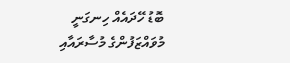ބޮޑު ހޭދައެއް ހިނގަނީ މުވައްޒަފުންގެ މުސާރައާއި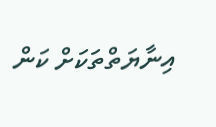އިނާޔަތްތަކަށް ކަން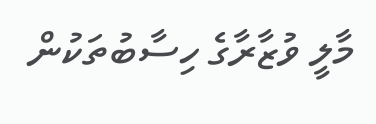މާލީ ވުޒާރާގެ ހިސާބުތަކުން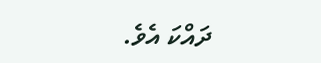ދައްކަ އެވެ.